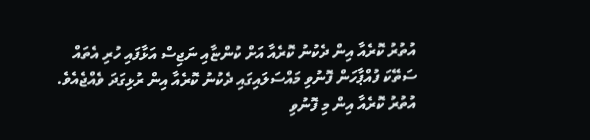އުތުރު ކޮރެއާ އިން ދެކުނު ކޮރެއާ އަށް ކުންޏާއި ނަޖިސް އަޅާފައި ހުރި އެތައް ސަތޭކަ ފުއްޕާހަން ފޮނުވި މައްސަލައިގައި ދެކުނު ކޮރެއާ އިން ރުޅިގަދަ ވެއްޖެއެވެ.
އުތުރު ކޮރެއާ އިން މި ފޮނުވި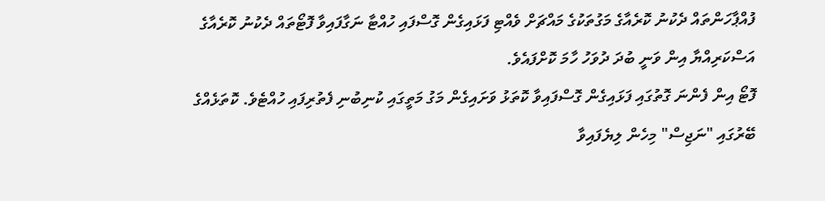ފުއްޕާހަންތައް ދެކުނު ކޮރެއާގެ މަގުތަކުގެ މައްޗަށް ވެއްޓި ފަޅައިގެން ގޮސްފައި ހުއްޓާ ނަގާފައިވާ ފޮޓޯތައް ދެކުނު ކޮރެއާގެ އަސްކަރިއްޔާ އިން ވަނީ ބުދަ ދުވަހު ހާމަ ކޮށްފައެވެ.
ފޮޓޯ އިން ފެންނަ ގޮތުގައި ފަޅައިގެން ގޮސްފައިވާ ކޮތަޅު ވަށައިގެން މަގު މަތީގައި ކުނިބުނި ފެތުރިފައި ހުއްޓެވެ. ކޮތަޅެއްގެ ބޭރުގައި "ނަޖިސް" މިހެން ލިޔެފައިވާ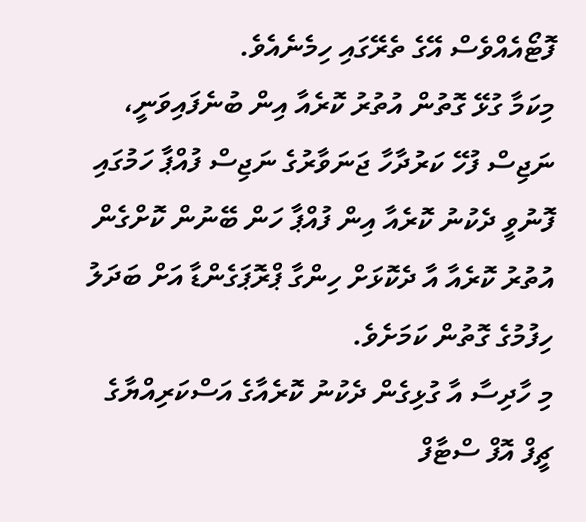ފޮޓޯއެއްވެސް އޭގެ ތެރޭގައި ހިމެނެއެވެ.
މިކަމާ ގުޅޭ ގޮތުން އުތުރު ކޮރެއާ އިން ބުނެފައިވަނީ، ނަޖިސް ފުހޭ ކަރުދާހާ ޖަނަވާރުގެ ނަޖިސް ފުއްޕާ ހަމުގައި ފޮނުވީ ދެކުނު ކޮރެއާ އިން ފުއްޕާ ހަން ބޭނުން ކޮށްގެން އުތުރު ކޮރެއާ އާ ދެކޮޅަށް ހިންގާ ޕްރޮޕަގެންޑާ އަށް ބަދަލު ހިފުމުގެ ގޮތުން ކަމަށެވެ.
މި ހާދިސާ އާ ގުޅިގެން ދެކުނު ކޮރެއާގެ އަސްކަރިއްޔާގެ ޗީފް އޮފް ސްޓާފް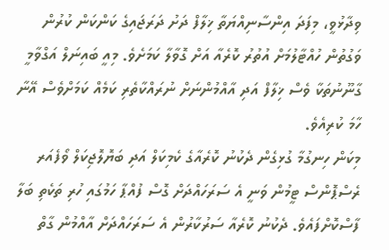ވިދާޅުވީ، މިފަދަ އިންސާނިއްޔަތާ ޚިލާފް ދަށު ދަރަޖައިގެ ކަންކަން ކުރުން ވަގުތުން ހުއްޓާލުމަށް އުތުރު ކޮރެއާ އަށް ގޮވާލާ ކަމަށެވެ. މިއީ ބައިނަލް އަގްވާމީ ގާނޫނުތަކާ ވެސް ޚިލާފް އަދި އާއްމުންނަށް ނުރައްކާތެރި ކަމެއް ކަމަށްވެސް އޭނާ ހާމަ ކުރިއެވެ.
މިކަން ހިނގުމާ ގުޅިގެން ދެކުނު ކޮރެއާގެ ކެމިކަލް އަދި ބަޔޮލޮޖިކަލް ވޯފެއަރ ރެސްޕޮންސް ޓީމުން ވަނީ އެ ސަރަހައްދަށް ގޮސް ފުއްޕާ ހަމުގައި ހުރި ތަކެތި ބަލާ ފާސްކޮށްފައެވެ. ދެކުނު ކޮރެއާ ސަރުކާރުން އެ ސަރަހައްދަށް އާއްމުން ގާތް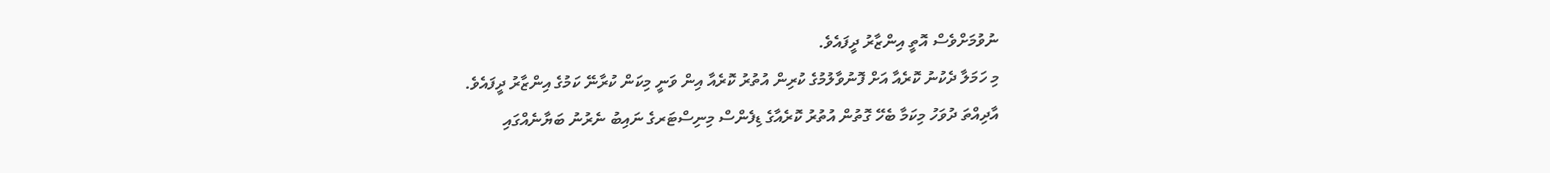ނުވުމަށްވެސް އޮތީ އިންޒާރު ދީފައެވެ.
މި ހަމަލާ ދެކުނު ކޮރެއާ އަށް ފޮނުވާލުމުގެ ކުރިން އުތުރު ކޮރެއާ އިން ވަނީ މިކަން ކުރާނޭ ކަމުގެ އިންޒާރު ދީފައެވެ.
އާދިއްތަ ދުވަހު މިކަމާ ބެހޭ ގޮތުން އުތުރު ކޮރެއާގެ ޑިފެންސް މިނިސްޓަރގެ ނައިބު ނެރުނު ބަޔާނެއްގައި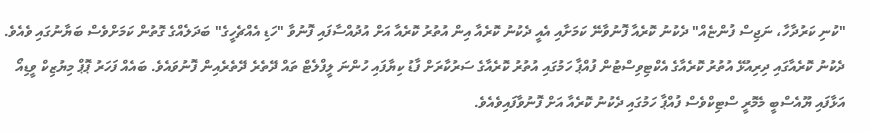"ކުނި ކަރުދާހާ، ނަޖިސް ފުންޏެއް" ދެކުނު ކޮރެއާ ފޮނުވާނޭ ކަމަށާއި އެއީ ދެކުނު ކޮރެއާ އިން އުތުރު ކޮރެއާ އަށް އުދުއްސާފައި ފޮނުވާ "ހަޑި އެއްޗެހީގެ" ބަދަލެއްގެ ގޮތުން ކަމަށްވެސް ބަޔާނުގައި ވެއެވެ.
ދެކުނު ކޮރެއާގައި ދިރިއުޅޭ އުތުރު ކޮރެއާގެ އެކްޓިވިސްޓުން ފުއްޕާ ހަމުގައި އުތުރު ކޮރެއާގެ ސަރުކާރަށް ފާޑު ކިޔާފައި ހުންނަ ލީފްލެޓް ތައް ދޭތެރެ ދޭތެރެއިން ފޮނުވައެވެ. ބައެއް ފަހަރު ޕޮޕް މިޔުޒިކް ވީޑިއޯ އަޅާފައި ޔޫއެސްބީ މެމޮރީ ސްޓިކްވެސް ފުއްޕާ ހަމުގައި ދެކުނު ކޮރެއާ އަށް ފޮނުވާފައިވެއެވެ.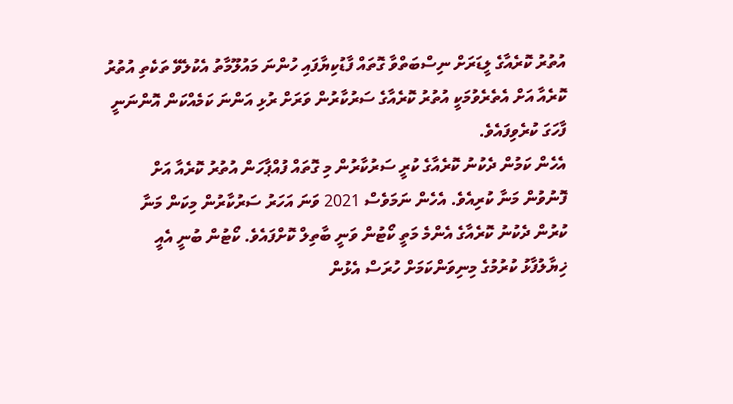އުތުރު ކޮރެއާގެ ލީޑަރަށް ނިސްބަތްވާ ގޮތައް ފާޑުކިޔާފައި ހުންނަ މައުލޫމާތު އެކުލެވޭ ތަކެތި އުތުރު ކޮރެއާ އަށް އެތެރެވުމަކީ އުތުރު ކޮރެއާގެ ސަރުކާރުން ވަރަށް ރުޅި އަންނަ ކަމެއްކަން އޮންނަނީ ފާހަގަ ކުރެވިފައެވެ.
އެހެން ކަމުން ދެކުނު ކޮރެއާގެ ކުރީ ސަރުކާރުން މި ގޮތައް ފުއްޕާހަން އުތުރު ކޮރެއާ އަށް ފޮނުވުން މަނާ ކުރިއެވެ. އެހެން ނަމަވެސް 2021 ވަނަ އަހަރު ސަރުކާރުން މިކަން މަނާ ކުރުން ދެކުނު ކޮރެއާގެ އެންމެ މަތީ ކޯޓުން ވަނީ ބާތިލް ކޮށްފައެވެ. ކޯޓުން ބުނީ އެއީ ޚިޔާލުފާޅު ކުރުމުގެ މިނިވަންކަމަށް ހުރަސް އެޅުން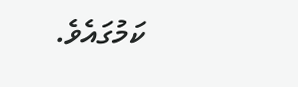ކަމުގައެވެ.